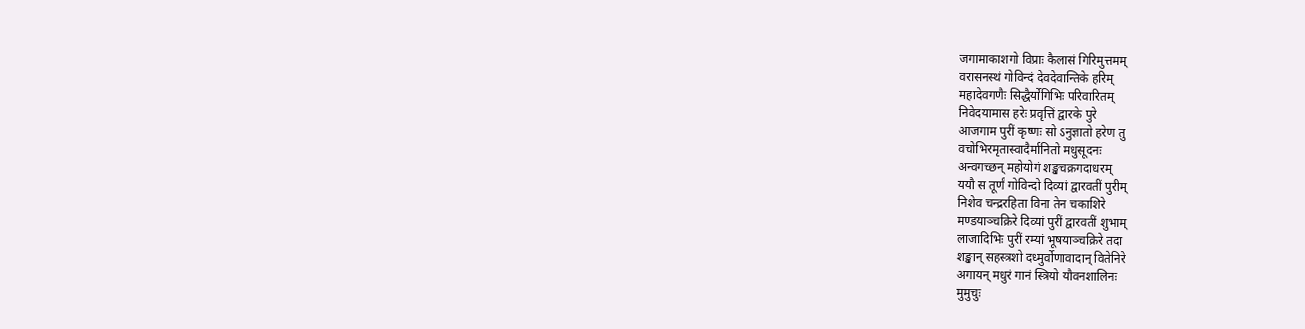जगामाकाशगो विप्राः कैलासं गिरिमुत्तमम्
वरासनस्थं गोविन्दं देवदेवान्तिके हरिम्
महादेवगणैः सिद्धैर्योगिभिः परिवारितम्
निवेदयामास हरेः प्रवृत्तिं द्वारके पुरे
आजगाम पुरीं कृष्णः सो ऽनुज्ञातो हरेण तु
वचोभिरमृतास्वादैर्मानितो मधुसूदनः
अन्वगच्छन् महोयोगं शङ्खचक्रगदाधरम्
ययौ स तूर्णं गोविन्दो दिव्यां द्वारवतीं पुरीम्
निशेव चन्द्ररहिता विना तेन चकाशिरे
मण्डयाञ्चक्रिरे दिव्यां पुरीं द्वारवतीं शुभाम्
लाजादिभिः पुरीं रम्यां भूषयाञ्चक्रिरे तदा
शङ्खान् सहस्त्रशो दध्मुर्वोणावादान् वितेनिरे
अगायन् मधुरं गानं स्त्रियो यौवनशालिनः
मुमुचुः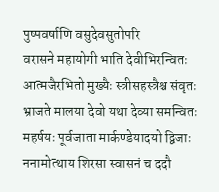पुष्पवर्षाणि वसुदेवसुतोपरि
वरासने महायोगी भाति देवीभिरन्वितः
आत्मजैरभितो मुख्यैः स्त्रीसहस्त्रैश्च संवृतः
भ्राजते मालया देवो यथा देव्या समन्वितः
महर्षयः पूर्वजाता मार्कण्डेयादयो द्विजाः
ननामोत्थाय शिरसा स्वासनं च ददौ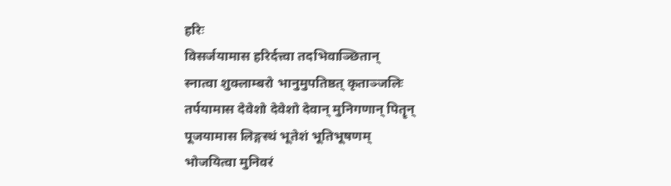हरिः
विसर्जयामास हरिर्दत्त्वा तदभिवाञ्छितान्
स्नात्वा शुक्लाम्बरो भानुमुपतिष्ठत् कृताञ्जलिः
तर्पयामास देवेशो देवेशो देवान् मुनिगणान् पितॄन्
पूजयामास लिङ्गस्थं भूतेशं भूतिभूषणम्
भोजयित्वा मुनिवरं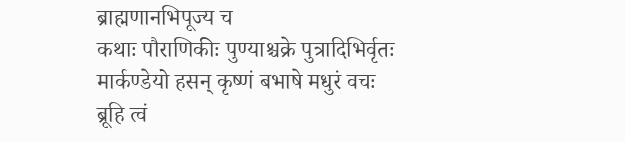ब्राह्मणानभिपूज्य च
कथाः पौराणिकीः पुण्याश्चक्रे पुत्रादिभिर्वृतः
मार्कण्डेयो हसन् कृष्णं बभाषे मधुरं वचः
ब्रूहि त्वं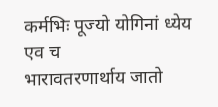कर्मभिः पूज्यो योगिनां ध्येय एव च
भारावतरणार्थाय जातो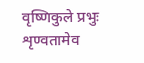वृष्णिकुले प्रभुः
शृण्वतामेव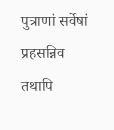पुत्राणां सर्वेषां प्रहसन्निव
तथापि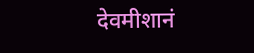देवमीशानं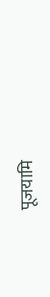पूजयामि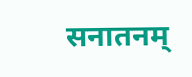सनातनम्